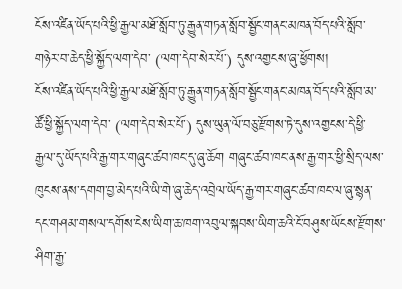ངོས་འཛིན་ཡོད་པའི་ཕྱི་རྒྱལ་མཐོ་སློབ་ཏུ་རྒྱུན་གཏན་སློབ་སྦྱོང་གནང་མཁན་བོད་པའི་སློབ་གཉེར་བ་ཆེད་ཕྱི་སྐྱོད་ལག་དེབ་ (ལག་དེབ་སེར་པོ་) དུས་འགྱངས་ཞུ་ཕྱོགས།
ངོས་འཛིན་ཡོད་པའི་ཕྱི་རྒྱལ་མཐོ་སློབ་ཏུ་རྒྱུན་གཏན་སློབ་སྦྱོང་གནང་མཁན་བོད་པའི་སློབ་མ་ཚོ་ཕྱི་སྐྱོད་ལག་དེབ་ (ལག་དེབ་སེར་པོ་) དུས་ཡུན་ལོ་བཅུ་རྫོགས་ཏེ་དུས་འགྱངས་དེ་ཕྱི་རྒྱལ་དུ་ཡོད་པའི་རྒྱ་གར་གཞུང་ཚབ་ཁང་དུ་ཞུ་ཆོག གཞུང་ཚབ་ཁང་ནས་རྒྱ་གར་ཕྱི་སྲིད་ལས་ཁུངས་ནས་དགག་བྱ་མེད་པའི་ཡི་གེ་ཞུ་ཆེད་འབྲེལ་ཡོད་རྒྱ་གར་གཞུང་ཚབ་ཁང་ལ་ཞུ་སྙན་དང་གཤམ་གསལ་དགོས་ངེས་ཡིག་ཆ་ཁག་འབུལ་སྐབས་ཡིག་ཆའི་ངོ་བཤུས་ཡོངས་རྫོགས་ཤིག་རྒྱ་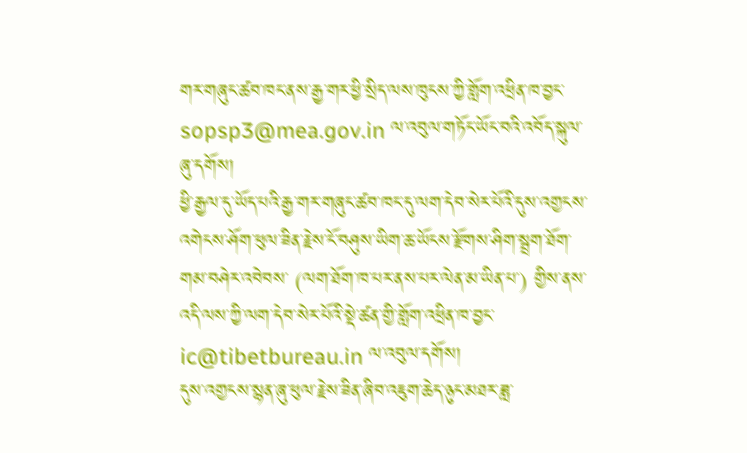གར་གཞུང་ཚབ་ཁང་ནས་རྒྱ་གར་ཕྱི་སྲིད་ལས་ཁུངས་ཀྱི་གློག་འཕྲིན་ཁ་བྱང་ sopsp3@mea.gov.in ལ་འབུལ་གཏོང་ཡོང་བའི་འབོད་སྐུལ་ཞུ་དགོས།
ཕྱི་རྒྱལ་དུ་ཡོད་པའི་རྒྱ་གར་གཞུང་ཚབ་ཁང་དུ་ལག་དེབ་སེར་པོའི་དུས་འགྱངས་འགེངས་ཤོག་ཕུལ་ཟིན་རྗེས་ངོ་བཤུས་ཡིག་ཆ་ཡོངས་རྫོགས་ཤིག་སྦྲག་ཐོག་གམ་བཤེར་འབེབས་ (ལག་ཐོག་ཁ་པར་ནས་པར་ལེན་མ་ཡིན་པ་) གྱིས་ནས་འདི་ལས་ཀྱི་ལག་དེབ་སེར་པོའི་སྡེ་ཚན་གྱི་གློག་འཕྲིན་ཁ་བྱང་ ic@tibetbureau.in ལ་འབུལ་དགོས།
དུས་འགྱངས་སྙན་ཞུ་ཕུལ་རྗེས་ཟིན་ཞིབ་འཇུག་ཆེད་ཉུང་མཐར་ཟླ་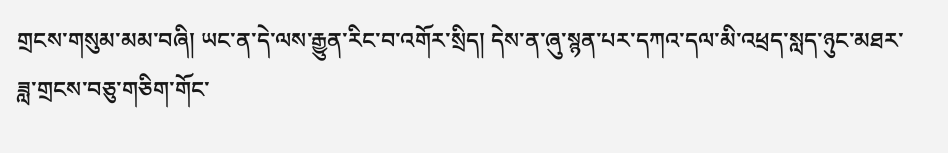གྲངས་གསུམ་མམ་བཞི། ཡང་ན་དེ་ལས་རྒྱུན་རིང་བ་འགོར་སྲིད། དེས་ན་ཞུ་སྙན་པར་དཀའ་དལ་མི་འཕྲད་སླད་ཉུང་མཐར་ཟླ་གྲངས་བཅུ་གཅིག་གོང་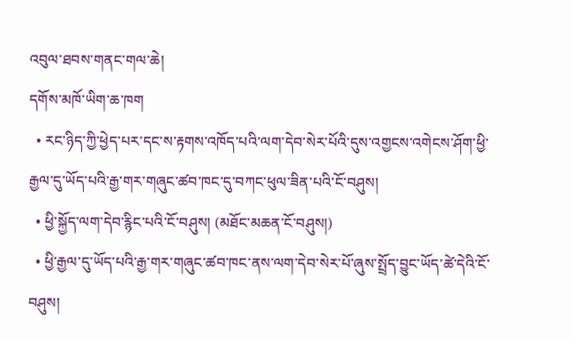འབུལ་ཐབས་གནང་གལ་ཆེ།
དགོས་མཁོ་ཡིག་ཆ་ཁག
  • རང་ཉིད་ཀྱི་ཕྱེད་པར་དང་ས་རྟགས་འཁོད་པའི་ལག་དེབ་སེར་པོའི་དུས་འགྱངས་འགེངས་ཤོག་ཕྱི་རྒྱལ་དུ་ཡོད་པའི་རྒྱ་གར་གཞུང་ཚབ་ཁང་དུ་བཀང་ཕུལ་ཟིན་པའི་ངོ་བཤུས།
  • ཕྱི་སྐྱོད་ལག་དེབ་རྙིང་པའི་ངོ་བཤུས། (མཐོང་མཆན་ངོ་བཤུས།)
  • ཕྱི་རྒྱལ་དུ་ཡོད་པའི་རྒྱ་གར་གཞུང་ཚབ་ཁང་ནས་ལག་དེབ་སེར་པོ་ཞུས་སྤྲོད་བྱུང་ཡོད་ཚེ་དེའི་ངོ་བཤུས།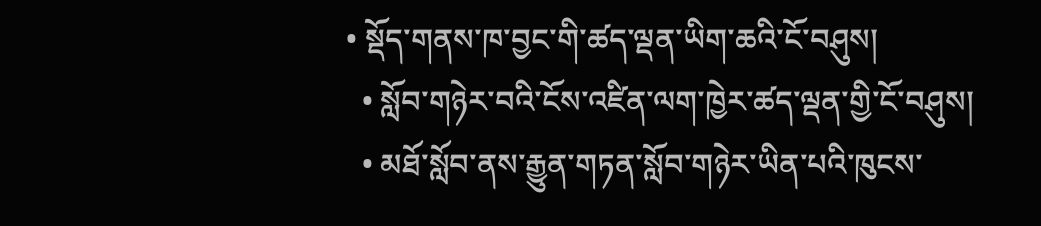• སྡོད་གནས་ཁ་བྱང་གི་ཚད་ལྡན་ཡིག་ཆའི་ངོ་བཤུས།
  • སློབ་གཉེར་བའི་ངོས་འཛིན་ལག་ཁྱེར་ཚད་ལྡན་གྱི་ངོ་བཤུས།
  • མཐོ་སློབ་ནས་རྒྱུན་གཏན་སློབ་གཉེར་ཡིན་པའི་ཁུངས་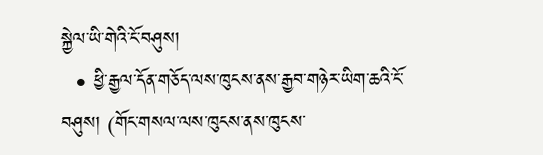སྐྱེལ་ཡི་གེའི་ངོ་བཤུས།
  • ཕྱི་རྒྱལ་དོན་གཅོད་ལས་ཁུངས་ནས་རྒྱབ་གཉེར་ཡིག་ཆའི་ངོ་བཤུས། (གོང་གསལ་ལས་ཁུངས་ནས་ཁུངས་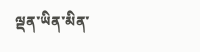ལྡན་ཡིན་མིན་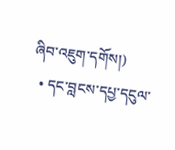ཞིབ་འཇུག་དགོས།)
  • དང་བླངས་དཔྱ་དངུལ་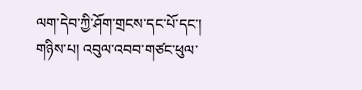ལག་དེབ་ཀྱི་ཤོག་གྲངས་དང་པོ་དང་། གཉིས་པ། འབུལ་འབབ་གཙང་ཕུལ་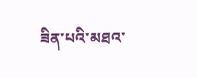ཟིན་པའི་མཐའ་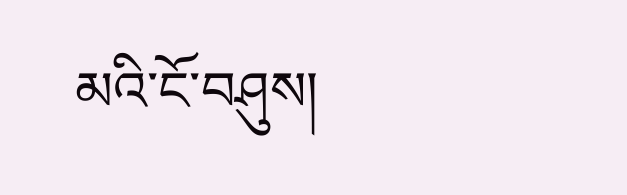མའི་ངོ་བཤུས།